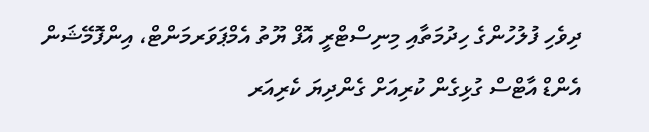ދިވެހި ފުލުހުންގެ ހިދުމަތާއި މިނިސްޓްރީ އޮފް ޔޫތު އެމްޕަވަރމަންޓް، އިންފޮމޭޝަން އެންޑް އާޓްސް ގުޅިގެން ކުރިއަށް ގެންދިޔަ ކެރިއަރ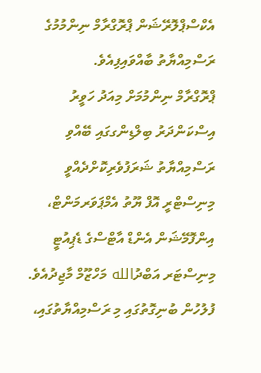އެކްސްޕްލޮރޭޝަން ޕްރޮގްރާމް ނިންމުމުގެ ރަސްމިއްޔާތު ބާއްވައިފިއެވެ.
ޕްރޮގްރާމް ނިންމުމަށް މިއަދު ހަވީރު އިސްކަންދަރު ބިލްޑިންގގައި ބޭއްވި ރަސްމިއްޔާތު ޝަރަފުވެރިކޮށްދެއްވީ މިނިސްޓްރީ އޮފް ޔޫތު އެމްޕަވަރމަންޓް، އިންފޮމޭޝަން އެންޑް އާޓްސްގެ ޑެޕިއުޓީ މިނިސްޓަރ އަބްދުالله މަހްޒޫމް މާޖިދުއެވެ.
ފުލުހުން ބުނިގޮތުގައި މި ރަސްމިއްޔާތުގައި،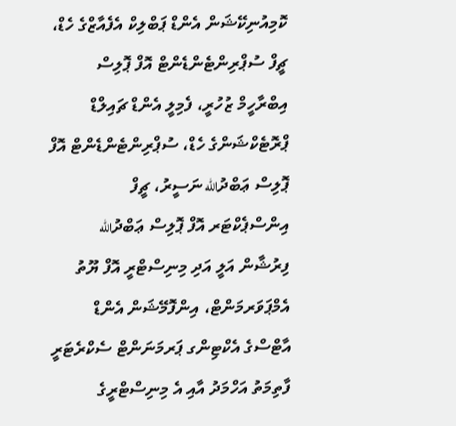ކޮމިއުނިކޭޝަން އެންޑް ޕަބްލިކް އެފެއާޒްގެ ހެޑް، ޗީފް ސުޕްރިންޓެންޑެންޓް އޮފް ޕޮލިސް އިބްރާހީމް ޒުހުރީ، ފެމިލީ އެންޑް ޗައިލްޑް ޕްރޮޓެކްޝަންގެ ހެޑް، ސުޕްރިންޓެންޑެންޓް އޮފް ޕޮލިސް ޢަބްދުالله ނަސީރު، ޗީފް އިންސްޕެކްޓަރ އޮފް ޕޮލިސް ޢަބްދުالله ފިރުޝާން އަލީ އަދި މިނިސްޓްރީ އޮފް ޔޫތު އެމްޕަވަރމަންޓް، އިންފޮމޭޝަން އެންޑް އާޓްސްގެ އެކްޓިންގ ޕަރމަނަންޓް ސެކްރެޓަރީ ފާތިމަތު އަހްމަދު އާއި އެ މިނިސްޓްރީގެ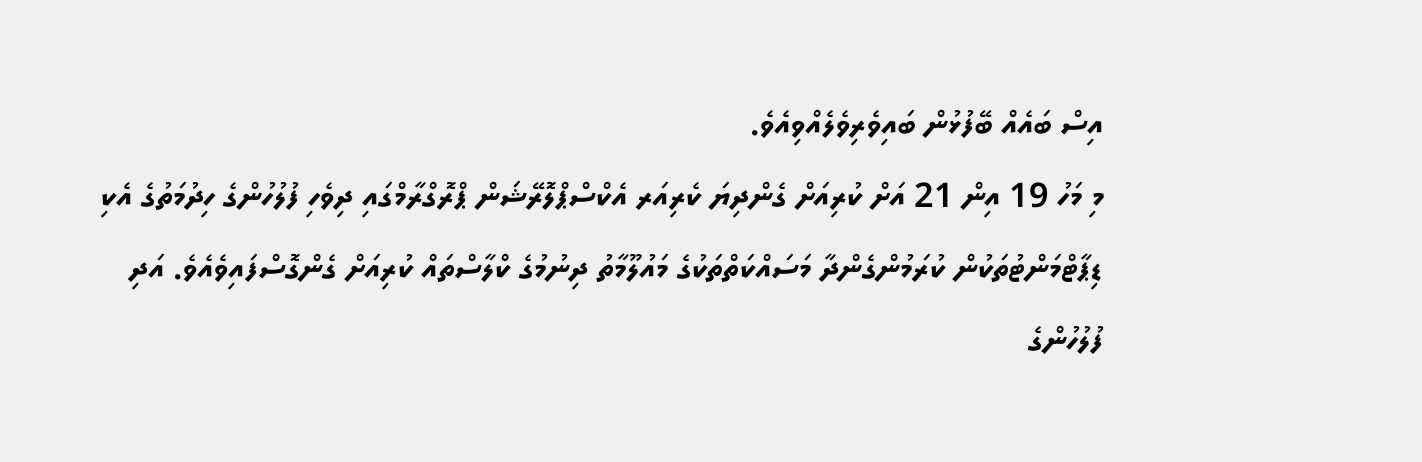އިސް ބައެއް ބޭފުޅުން ބައިވެރިވެލެއްވިއެވެ.
މި މަހު 19 އިން 21 އަށް ކުރިއަށް ގެންދިޔަ ކެރިއަރ އެކްސްޕްލޮރޭޝަން ޕްރޮގްރާމްގައި ދިވެހި ފުލުހުންގެ ހިދުމަތުގެ އެކި ޑިޕާޓްމަންޓުތަކުން ކުރަމުންގެންދާ މަސައްކަތްތަކުގެ މައުލޫމާތު ދިނުމުގެ ކްލާސްތައް ކުރިއަށް ގެންގޮސްފައިވެއެވެ. އަދި ފުލުހުންގެ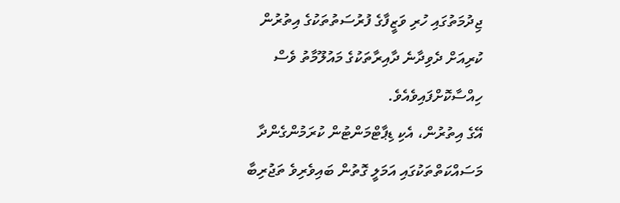ޖިދުމަތުގައި ހުރި ވަޒީފާގެ ފުރުސަތުތަކުގެ އިތުރުން ކުރިއަށް ދެވިދާނެ ދާއިރާތަކުގެ މައުލޫމާތު ވެސް ހިއްސާކޮށްފައިވެއެވެ.
އޭގެ އިތުރުން، އެކި ޑިޕާޓްމަންޓުން ކުރަމުންގެންދާ މަސައްކަތްތަކުގައި އަމަލީ ގޮތުން ބައިވެރިވެ ތަޖުރިބާ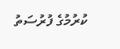ކުރުމުގެ ފުރުސަތު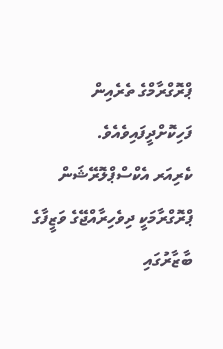ޕްރޮގްރާމްގެ ތެރެއިން ފަހިކޮށްދީފައިވެއެވެ.
ކެރިއަރ އެކްސްޕްލޮރޭޝަން ޕްރޮގްރާމަކީ ދިވެހިރާއްޖޭގެ ވަޒީފާގެ ބާޒާރުގައި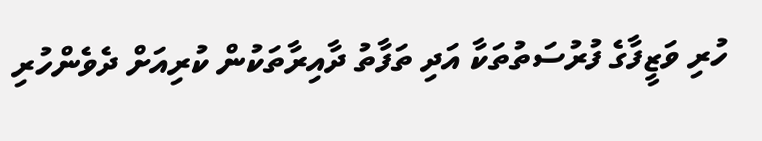ހުރި ވަޒީފާގެ ފުރުސަތުތަކާ އަދި ތަފާތު ދާއިރާތަކުން ކުރިއަށް ދެވެންހުރި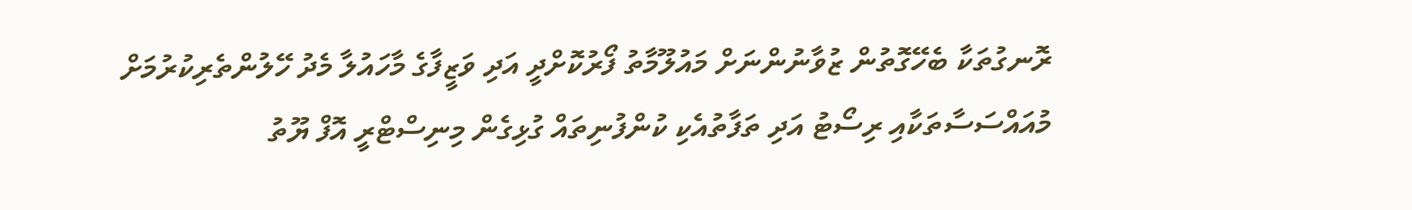ރޮނގުތަކާ ބެހޭގޮތުން ޒުވާނުންނަށް މައުލޫމާތު ފޯރުކޮށްދީ އަދި ވަޒީފާގެ މާހައުލާ މެދު ހޭލުންތެރިކުރުމަށް މުއައްސަސާތަކާއި ރިސޯޓު އަދި ތަފާތުއެކި ކުންފުނިތައް ގުޅިގެން މިނިސްޓްރީ އޮފް ޔޫތު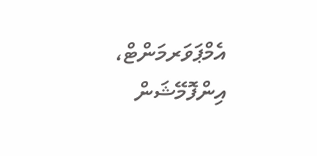އެމްޕަވަރމަންޓް، އިންފޮމޭޝަން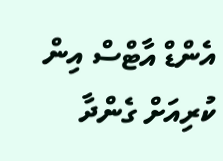އެންޑް އާޓްސް އިން ކުރިއަށް ގެންދާ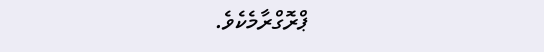ޕްރޮގްރާމެކެވެ.